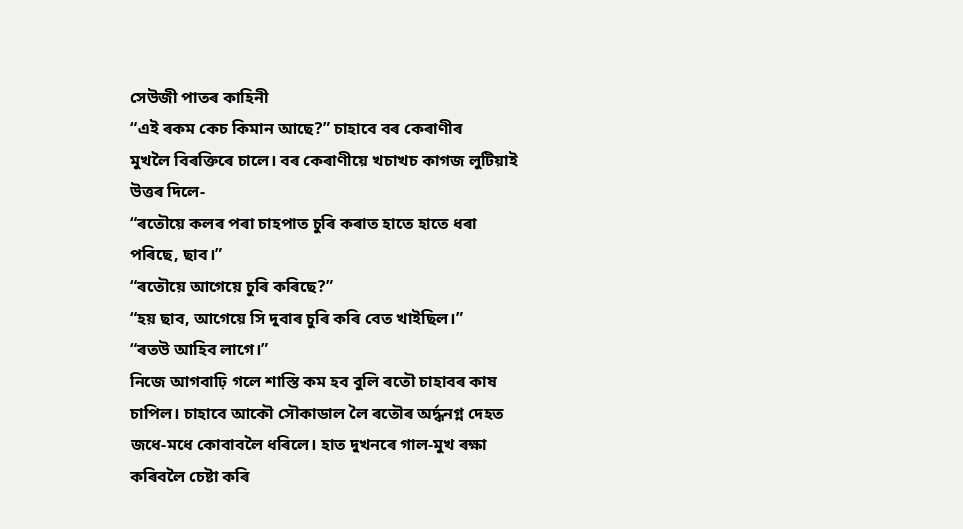সেউজী পাতৰ কাহিনী
“এই ৰকম কেচ কিমান আছে?” চাহাবে বৰ কেৰাণীৰ
মুখলৈ বিৰক্তিৰে চালে। বৰ কেৰাণীয়ে খচাখচ কাগজ লুটিয়াই
উত্তৰ দিলে-
“ৰতৌয়ে কলৰ পৰা চাহপাত চুৰি কৰাত হাতে হাতে ধৰা পৰিছে, ছাব।”
“ৰতৌয়ে আগেয়ে চুৰি কৰিছে?”
“হয় ছাব, আগেয়ে সি দুবাৰ চুৰি কৰি বেত খাইছিল।”
“ৰতউ আহিব লাগে।”
নিজে আগবাঢ়ি গলে শাস্তি কম হব বুলি ৰতৌ চাহাবৰ কাষ চাপিল। চাহাবে আকৌ সৌকাডাল লৈ ৰতৌৰ অৰ্দ্ধনগ্ন দেহত জধে-মধে কোবাবলৈ ধৰিলে। হাত দুখনৰে গাল-মুখ ৰক্ষা কৰিবলৈ চেষ্টা কৰি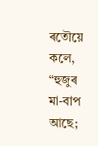ৰতৌয়ে কলে, “হুজুৰ মা-বাপ আছে;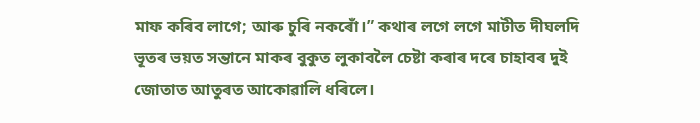মাফ কৰিব লাগে; আৰু চুৰি নকৰোঁ।” কথাৰ লগে লগে মাটীত দীঘলদি ভূতৰ ভয়ত সন্তানে মাকৰ বুকুত লুকাবলৈ চেষ্টা কৰাৰ দৰে চাহাবৰ দুই জোতাত আতুৰত আকোৱালি ধৰিলে।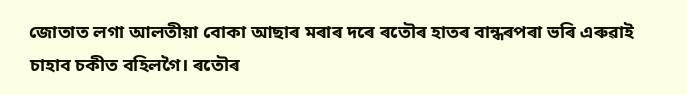জোতাত লগা আলতীয়া বোকা আছাৰ মৰাৰ দৰে ৰতৌৰ হাতৰ বান্ধৰপৰা ভৰি এৰুৱাই চাহাব চকীত বহিলগৈ। ৰতৌৰ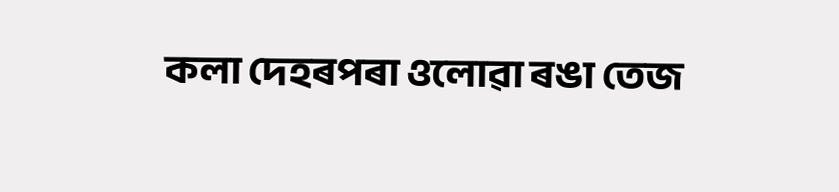কলা দেহৰপৰা ওলোৱা ৰঙা তেজ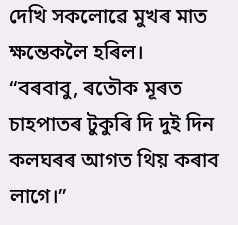দেখি সকলোৱে মুখৰ মাত ক্ষন্তেকলৈ হৰিল।
“বৰবাবু, ৰতৌক মূৰত চাহপাতৰ টুকুৰি দি দুই দিন কলঘৰৰ আগত থিয় কৰাব লাগে।”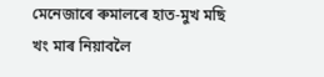মেনেজাৰে ৰুমালৰে হাত-মুখ মছি খং মাৰ নিয়াবলৈ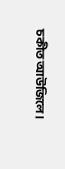চকীত আউজিলে।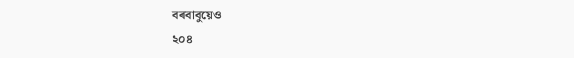বৰবাবুয়েও
২০৪